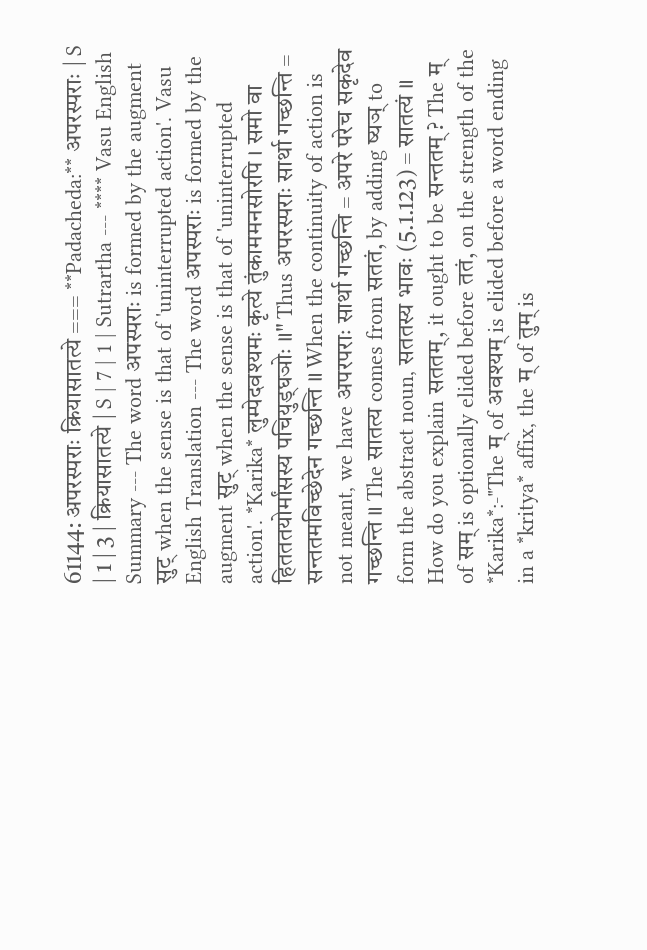61144: अपरस्पराः क्रियासातत्ये === **Padacheda:** अपरस्पराः | S | 1 | 3 | क्रियासातत्ये | S | 7 | 1 | Sutrartha --- **** Vasu English Summary --- The word अपस्पराः is formed by the augment सुट् when the sense is that of 'uninterrupted action'. Vasu English Translation --- The word अपस्पराः is formed by the augment सुट् when the sense is that of 'uninterrupted action'. *Karika* लुम्पेदवश्यमः कृत्ये तुंकाममनसोरपि । समो वा हितततयोर्मांसस्य पचियुड्घञोः ॥" Thus अपरस्पराः सार्था गच्छन्ति = सन्ततमविच्छेदेन गच्छन्ति ॥ When the continuity of action is not meant, we have अपरपराः सार्था गच्छन्ति = अपरे परेच सकृदेव गच्छन्ति ॥ The सातत्य comes from सततं, by adding ष्यञ् to form the abstract noun, सततस्य भावः (5.1.123) = सातत्यं ॥ How do you explain सततम्, it ought to be सन्ततम् ? The म् of सम् is optionally elided before ततं, on the strength of the *Karika*:-"The म् of अवश्यम् is elided before a word ending in a *kritya* affix, the म् of तुम् is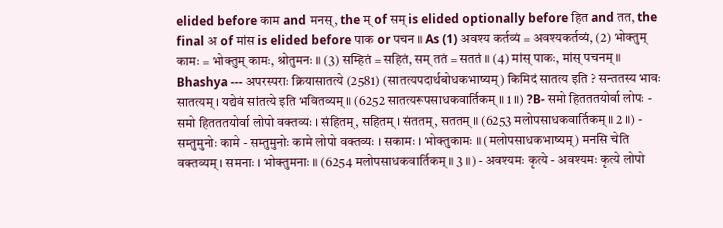elided before काम and मनस्, the म् of सम् is elided optionally before हित and तत, the final अ of मांस is elided before पाक or पचन ॥ As (1) अवश्य कर्तव्यं = अवश्यकर्तव्यं, (2) भोक्तुम् कामः = भोक्तुम् कामः, श्रोतुमनः ॥ (3) सम्हितं = सहितं, सम् ततं = सततं ॥ (4) मांस् पाकः, मांस् पचनम् ॥ Bhashya --- अपरस्पराः क्रियासातत्ये (2581) (सातत्यपदार्थबोधकभाष्यम्) किमिदं सातत्य इति ? सन्ततस्य भावः सातत्यम् । यद्येवं सांतत्ये इति भवितव्यम् ॥ (6252 सातत्यरूपसाधकवार्तिकम् ॥ 1 ॥) ?B- समो हितततयोर्वा लोपः - समो हितततयोर्वा लोपो वक्तव्यः । संहितम्, सहितम् । संततम्, सततम् ॥ (6253 मलोपसाधकवार्तिकम् ॥ 2 ॥) - सम्तुमुनोः कामे - सम्तुमुनोः कामे लोपो वक्तव्यः । सकामः । भोक्तुकामः ॥ (मलोपसाधकभाष्यम्) मनसि चेति वक्तव्यम् । समनाः । भोक्तुमनाः ॥ (6254 मलोपसाधकवार्तिकम् ॥ 3 ॥) - अवश्यमः कृत्ये - अवश्यमः कृत्ये लोपो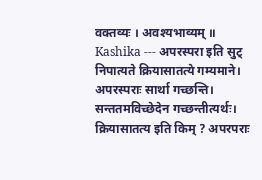वक्तव्यः । अवश्यभाव्यम् ॥ Kashika --- अपरस्परा इति सुट् निपात्यते क्रियासातत्ये गम्यमाने। अपरस्पराः सार्था गच्छन्ति। सन्ततमविच्छेदेन गच्छन्तीत्यर्थः। क्रियासातत्य इति किम् ? अपरपराः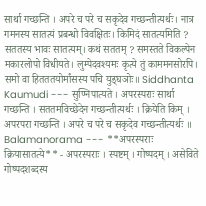सार्था गच्छन्ति । अपरे च परे च सकृदेव गच्छन्तीत्यर्थः। नात्र गमनस्य सातत्यं प्रबन्धो विवक्षितः। किमिदं सातत्यमिति ? सततस्य भावः सातत्यम्। कथं सततम् ? समस्तते विकल्पेन मकारलोपो विधीयते। लुम्पेदवश्यमः कृत्ये तुं काममनसोरपि। समो वा हितततयोर्मांसस्य पचि युड्घञोः॥ Siddhanta Kaumudi --- सुण्निपात्यते । अपरस्पराः सार्था गच्छन्ति । सततमविच्छेदेन गच्छन्तीत्यर्थः । क्रियेति किम् । अपरपरा गच्छन्ति । अपरे च परे च सकृदेव गच्छन्तीत्यर्थः ॥ Balamanorama --- **अपरस्पराः क्रियासातत्ये** - अपरस्पराः । स्पष्टम् । गोष्पदम् । असेविते गोष्पदशब्दस्य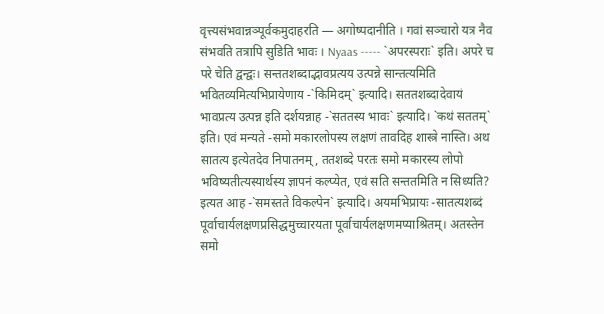वृत्त्यसंभवान्नञ्पूर्वकमुदाहरति — अगोष्पदानीति । गवां सञ्चारो यत्र नैव संभवति तत्रापि सुडिति भावः । Nyaas ----- `अपरस्पराः` इति। अपरे च परे चेति द्वन्द्वः। सन्ततशब्दाद्भावप्रत्यय उत्पन्ने सान्तत्यमिति भवितव्यमित्यभिप्रायेणाय -`किमिदम्` इत्यादि। सततशब्दादेवायं भावप्रत्य उत्पन्न इति दर्शयन्नाह -`सततस्य भावः` इत्यादि। `कथं सततम्` इति। एवं मन्यते -समो मकारलोपस्य लक्षणं तावदिह शास्त्रे नास्ति। अथ सातत्य इत्येतदेव निपातनम्, ततशब्दे परतः समो मकारस्य लोपो भविष्यतीत्यस्यार्थस्य ज्ञापनं कल्प्येत, एवं सति सन्ततमिति न सिध्यति? इत्यत आह -`समस्तते विकल्पेन` इत्यादि। अयमभिप्रायः -सातत्यशब्दं पूर्वाचार्यलक्षणप्रसिद्धमुच्चारयता पूर्वाचार्यलक्षणमप्याश्रितम्। अतस्तेन समो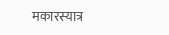मकारस्यात्र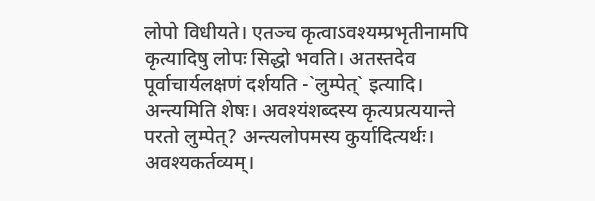लोपो विधीयते। एतञ्च कृत्वाऽवश्यम्प्रभृतीनामपि कृत्यादिषु लोपः सिद्धो भवति। अतस्तदेव पूर्वाचार्यलक्षणं दर्शयति -`लुम्पेत्` इत्यादि। अन्त्यमिति शेषः। अवश्यंशब्दस्य कृत्यप्रत्ययान्ते परतो लुम्पेत्? अन्त्यलोपमस्य कुर्यादित्यर्थः। अवश्यकर्तव्यम्।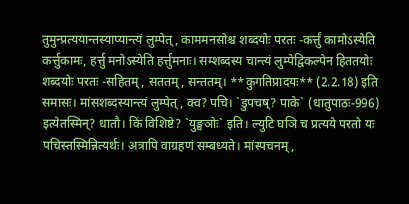तुमुन्प्रत्ययान्तस्याप्यान्त्यं लुम्पेत्, काममनसोश्च शब्दयोः परतः -कर्त्तुं कामोऽस्येति कर्त्तुकामः, हर्त्तु मनोऽस्येति हर्त्तुमनाः। सम्शब्दस्य चान्त्यं लुम्पेद्विकल्पेन हिततयोः शब्दयोः परतः -सहितम्, सततम्, सन्ततम्। **कुगतिप्रादयः** (2.2.18) इति समासः। मांसशब्दस्यान्त्यं लुम्पेत्, क्व? पचि। `डुपचष्? पाके` (धातुपाठः-996) इत्येतस्मिन्? धातौ। किं विशिष्टे? `युङ्घञोः` इति। ल्युटि घञि च प्रत्यये परतो यः पचिस्तस्मिन्नित्यर्थः। अत्रापि वाग्रहणं सम्बध्यते। मांस्पचनम्,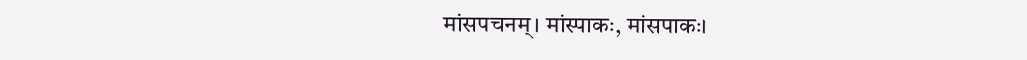मांसपचनम्। मांस्पाकः, मांसपाकः।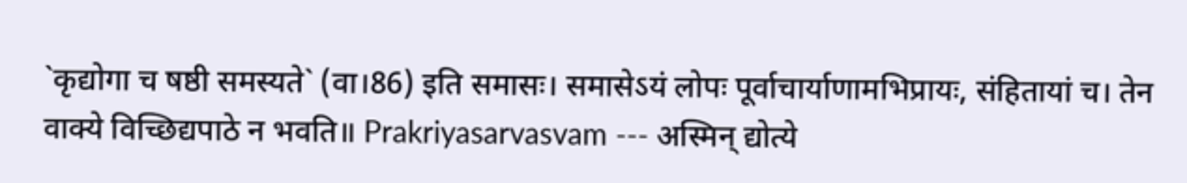`कृद्योगा च षष्ठी समस्यते` (वा।86) इति समासः। समासेऽयं लोपः पूर्वाचार्याणामभिप्रायः, संहितायां च। तेन वाक्ये विच्छिद्यपाठे न भवति॥ Prakriyasarvasvam --- अस्मिन् द्योत्ये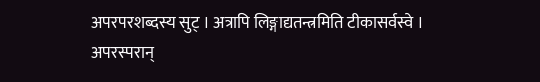अपरपरशब्दस्य सुट् । अत्रापि लिङ्गाद्यतन्त्रमिति टीकासर्वस्वे । अपरस्परान्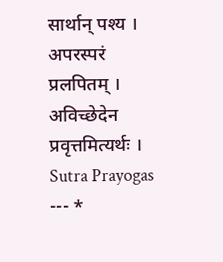सार्थान् पश्य । अपरस्परं प्रलपितम् । अविच्छेदेन प्रवृत्तमित्यर्थः । Sutra Prayogas --- *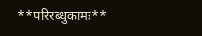**परिरब्धुकामः**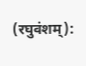(रघुवंशम्):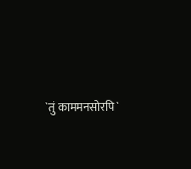`तुं काममनसोरपि`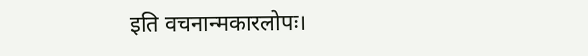इति वचनान्मकारलोपः।